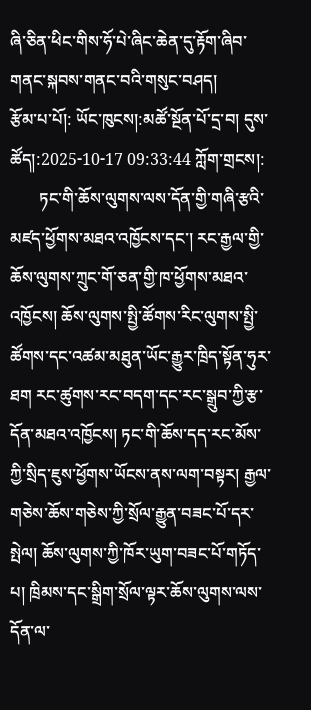ཞི་ཅིན་ཕིང་གིས་ཧོ་པེ་ཞིང་ཆེན་དུ་རྟོག་ཞིབ་གནང་སྐབས་གནང་བའི་གསུང་བཤད།
རྩོམ་པ་པོ།: ཡོང་ཁུངས།:མཚོ་སྔོན་པོ་དྲ་བ། དུས་ཚོད།:2025-10-17 09:33:44 ཀློག་གྲངས།:
       ཏང་གི་ཆོས་ལུགས་ལས་དོན་གྱི་གཞི་རྩའི་མཛད་ཕྱོགས་མཐའ་འཁྱོངས་དང་། རང་རྒྱལ་གྱི་ཆོས་ལུགས་ཀྲུང་གོ་ཅན་གྱི་ཁ་ཕྱོགས་མཐའ་འཁྱོངས། ཆོས་ལུགས་སྤྱི་ཚོགས་རིང་ལུགས་སྤྱི་ཚོགས་དང་འཚམ་མཐུན་ཡོང་རྒྱུར་ཁྲིད་སྟོན་ཧུར་ཐག རང་ཚུགས་རང་བདག་དང་རང་སྒྲུབ་ཀྱི་རྩ་དོན་མཐའ་འཁྱོངས། ཏང་གི་ཆོས་དད་རང་མོས་ཀྱི་སྲིད་ཇུས་ཕྱོགས་ཡོངས་ནས་ལག་བསྟར། རྒྱལ་གཅེས་ཆོས་གཅེས་ཀྱི་སྲོལ་རྒྱུན་བཟང་པོ་དར་སྤེལ། ཆོས་ལུགས་ཀྱི་ཁོར་ཡུག་བཟང་པོ་གཏོད་པ། ཁྲིམས་དང་སྒྲིག་སྲོལ་ལྟར་ཆོས་ལུགས་ལས་དོན་ལ་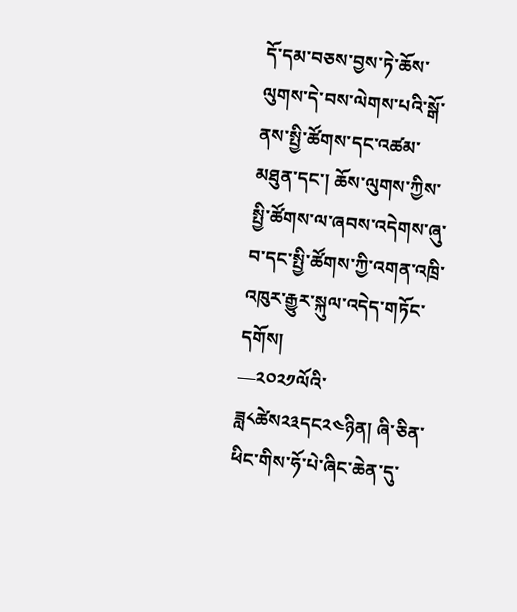དོ་དམ་བཅས་བྱས་ཏེ་ཆོས་ལུགས་དེ་བས་ལེགས་པའི་སྒོ་ནས་སྤྱི་ཚོགས་དང་འཚམ་མཐུན་དང་། ཆོས་ལུགས་ཀྱིས་སྤྱི་ཚོགས་ལ་ཞབས་འདེགས་ཞུ་བ་དང་སྤྱི་ཚོགས་ཀྱི་འགན་འཁྲི་འཁུར་རྒྱུར་སྐུལ་འདེད་གཏོང་དགོས།
—༢༠༢༡ལོའི་ཟླ༨ཚེས༢༣དང༢༤ཉིན། ཞི་ཅིན་ཕིང་གིས་ཧོ་པེ་ཞིང་ཆེན་དུ་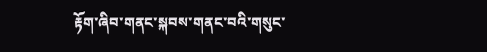རྟོག་ཞིབ་གནང་སྐབས་གནང་བའི་གསུང་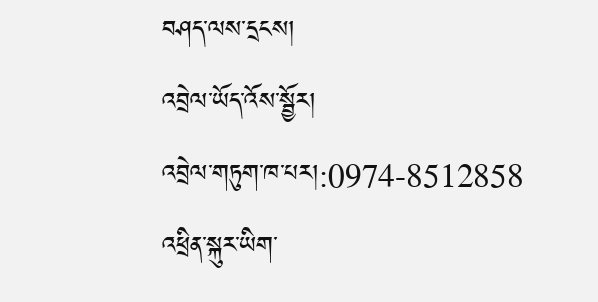བཤད་ལས་དྲངས།
འབྲེལ་ཡོད་འོས་སྦྱོར།
འབྲེལ་གཏུག་ཁ་པར།:0974-8512858
འཕྲིན་སྐུར་ཡིག་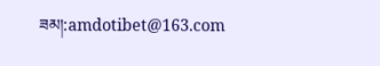ཟམ།:amdotibet@163.com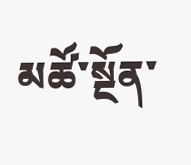མཚོ་སྔོན་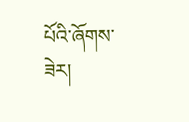པོའི་ཞོགས་ཟེར།